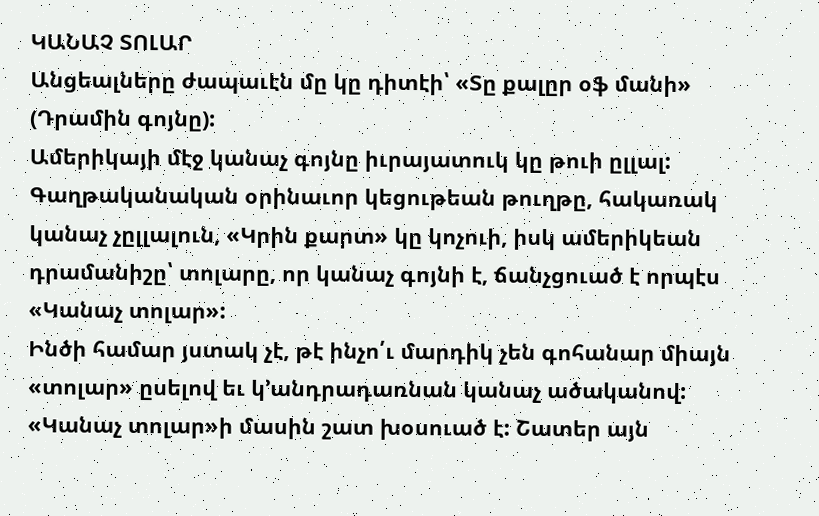ԿԱՆԱՉ ՏՈԼԱՐ
Անցեալները ժապաւէն մը կը դիտէի՝ «Տը քալըր օֆ մանի» (Դրամին գոյնը):
Ամերիկայի մէջ կանաչ գոյնը իւրայատուկ կը թուի ըլլալ: Գաղթականական օրինաւոր կեցութեան թուղթը, հակառակ կանաչ չըլլալուն, «Կրին քարտ» կը կոչուի, իսկ ամերիկեան դրամանիշը՝ տոլարը, որ կանաչ գոյնի է, ճանչցուած է որպէս «Կանաչ տոլար»:
Ինծի համար յստակ չէ, թէ ինչո՛ւ մարդիկ չեն գոհանար միայն «տոլար» ըսելով եւ կ՚անդրադառնան կանաչ ածականով:
«Կանաչ տոլար»ի մասին շատ խօսուած է: Շատեր այն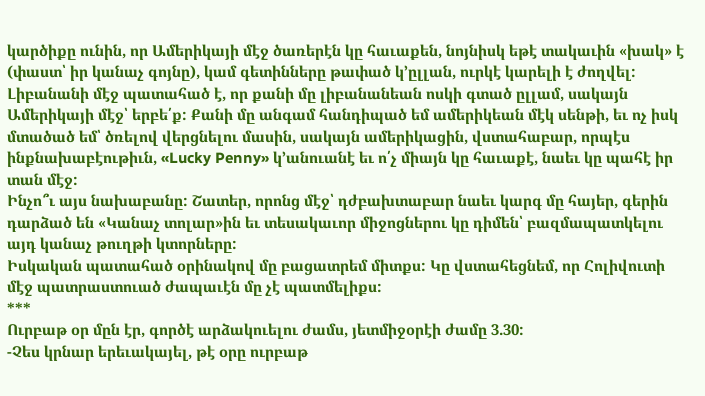կարծիքը ունին, որ Ամերիկայի մէջ ծառերէն կը հաւաքեն, նոյնիսկ եթէ տակաւին «խակ» է (փաստ՝ իր կանաչ գոյնը), կամ գետինները թափած կ՚ըլլան, ուրկէ կարելի է ժողվել:
Լիբանանի մէջ պատահած է, որ քանի մը լիբանանեան ոսկի գտած ըլլամ, սակայն Ամերիկայի մէջ՝ երբե՛ք: Քանի մը անգամ հանդիպած եմ ամերիկեան մէկ սենթի, եւ ոչ իսկ մտածած եմ՝ ծռելով վերցնելու մասին, սակայն ամերիկացին, վստահաբար, որպէս ինքնախաբէութիւն, «Lucky Penny» կ՚անուանէ եւ ո՛չ միայն կը հաւաքէ, նաեւ կը պահէ իր տան մէջ:
Ինչո՞ւ այս նախաբանը: Շատեր, որոնց մէջ՝ դժբախտաբար նաեւ կարգ մը հայեր, գերին դարձած են «Կանաչ տոլար»ին եւ տեսակաւոր միջոցներու կը դիմեն՝ բազմապատկելու այդ կանաչ թուղթի կտորները:
Իսկական պատահած օրինակով մը բացատրեմ միտքս: Կը վստահեցնեմ, որ Հոլիվուտի մէջ պատրաստուած ժապաւէն մը չէ պատմելիքս:
***
Ուրբաթ օր մըն էր, գործէ արձակուելու ժամս, յետմիջօրէի ժամը 3.30:
-Չես կրնար երեւակայել, թէ օրը ուրբաթ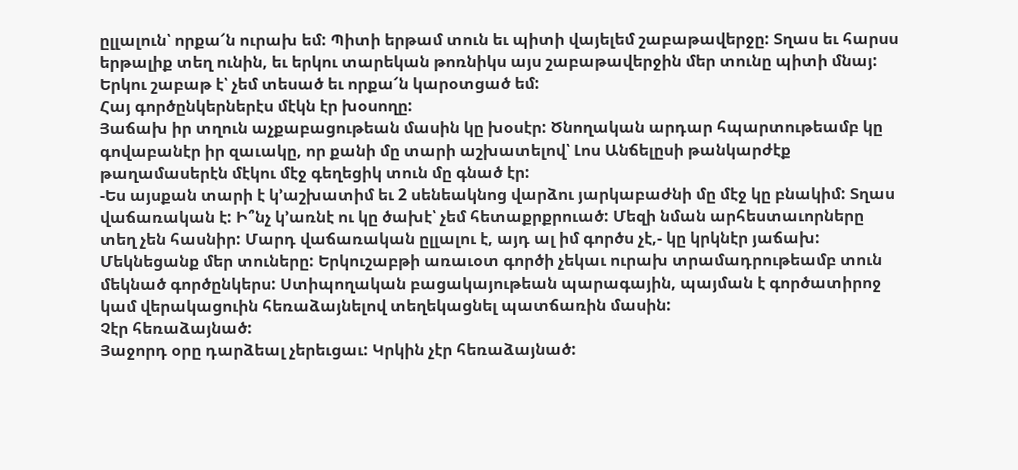ըլլալուն՝ որքա՜ն ուրախ եմ: Պիտի երթամ տուն եւ պիտի վայելեմ շաբաթավերջը: Տղաս եւ հարսս երթալիք տեղ ունին, եւ երկու տարեկան թոռնիկս այս շաբաթավերջին մեր տունը պիտի մնայ: Երկու շաբաթ է՝ չեմ տեսած եւ որքա՜ն կարօտցած եմ:
Հայ գործընկերներէս մէկն էր խօսողը:
Յաճախ իր տղուն աչքաբացութեան մասին կը խօսէր: Ծնողական արդար հպարտութեամբ կը գովաբանէր իր զաւակը, որ քանի մը տարի աշխատելով՝ Լոս Անճելըսի թանկարժէք թաղամասերէն մէկու մէջ գեղեցիկ տուն մը գնած էր:
-Ես այսքան տարի է կ՚աշխատիմ եւ 2 սենեակնոց վարձու յարկաբաժնի մը մէջ կը բնակիմ: Տղաս վաճառական է: Ի՞նչ կ՚առնէ ու կը ծախէ՝ չեմ հետաքրքրուած: Մեզի նման արհեստաւորները տեղ չեն հասնիր: Մարդ վաճառական ըլլալու է, այդ ալ իմ գործս չէ,- կը կրկնէր յաճախ:
Մեկնեցանք մեր տուները: Երկուշաբթի առաւօտ գործի չեկաւ ուրախ տրամադրութեամբ տուն մեկնած գործընկերս: Ստիպողական բացակայութեան պարագային, պայման է գործատիրոջ կամ վերակացուին հեռաձայնելով տեղեկացնել պատճառին մասին:
Չէր հեռաձայնած:
Յաջորդ օրը դարձեալ չերեւցաւ: Կրկին չէր հեռաձայնած: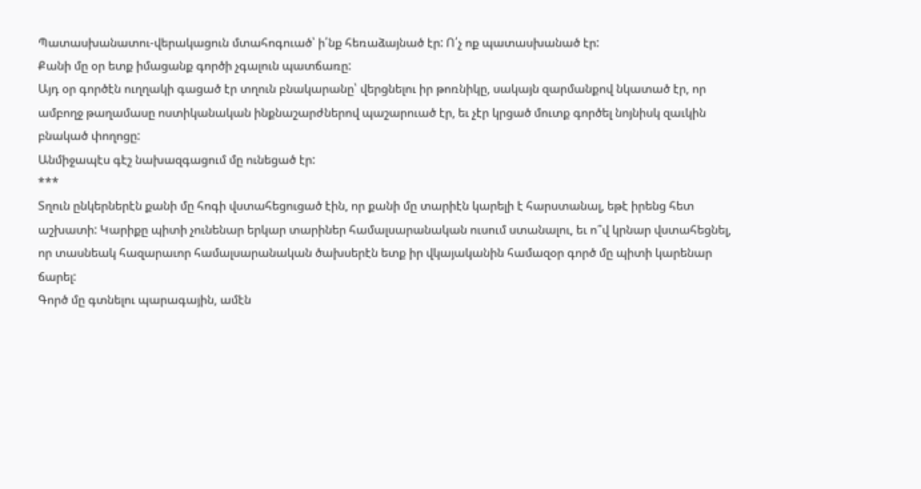Պատասխանատու-վերակացուն մտահոգուած՝ ի՛նք հեռաձայնած էր: Ո՛չ ոք պատասխանած էր:
Քանի մը օր ետք իմացանք գործի չգալուն պատճառը:
Այդ օր գործէն ուղղակի գացած էր տղուն բնակարանը՝ վերցնելու իր թոռնիկը, սակայն զարմանքով նկատած էր, որ ամբողջ թաղամասը ոստիկանական ինքնաշարժներով պաշարուած էր, եւ չէր կրցած մուտք գործել նոյնիսկ զաւկին բնակած փողոցը:
Անմիջապէս գէշ նախազգացում մը ունեցած էր:
***
Տղուն ընկերներէն քանի մը հոգի վստահեցուցած էին, որ քանի մը տարիէն կարելի է հարստանալ, եթէ իրենց հետ աշխատի: Կարիքը պիտի չունենար երկար տարիներ համալսարանական ուսում ստանալու, եւ ո՞վ կրնար վստահեցնել, որ տասնեակ հազարաւոր համալսարանական ծախսերէն ետք իր վկայականին համազօր գործ մը պիտի կարենար ճարել:
Գործ մը գտնելու պարագային, ամէն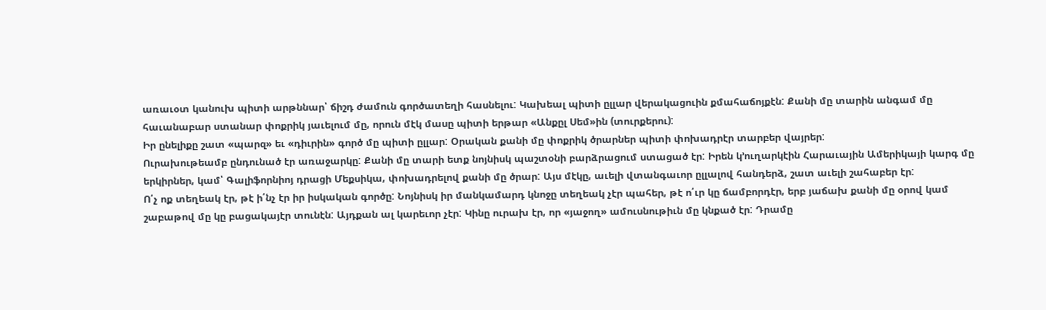առաւօտ կանուխ պիտի արթննար՝ ճիշդ ժամուն գործատեղի հասնելու: Կախեալ պիտի ըլլար վերակացուին քմահաճոյքէն: Քանի մը տարին անգամ մը հաւանաբար ստանար փոքրիկ յաւելում մը, որուն մէկ մասը պիտի երթար «Անքըլ Սեմ»ին (տուրքերու):
Իր ընելիքը շատ «պարզ» եւ «դիւրին» գործ մը պիտի ըլլար: Օրական քանի մը փոքրիկ ծրարներ պիտի փոխադրէր տարբեր վայրեր:
Ուրախութեամբ ընդունած էր առաջարկը: Քանի մը տարի ետք նոյնիսկ պաշտօնի բարձրացում ստացած էր: Իրեն կ՚ուղարկէին Հարաւային Ամերիկայի կարգ մը երկիրներ, կամ՝ Գալիֆորնիոյ դրացի Մեքսիկա, փոխադրելով քանի մը ծրար: Այս մէկը, աւելի վտանգաւոր ըլլալով հանդերձ, շատ աւելի շահաբեր էր:
Ո՛չ ոք տեղեակ էր, թէ ի՛նչ էր իր իսկական գործը: Նոյնիսկ իր մանկամարդ կնոջը տեղեակ չէր պահեր, թէ ո՛ւր կը ճամբորդէր, երբ յաճախ քանի մը օրով կամ շաբաթով մը կը բացակայէր տունէն: Այդքան ալ կարեւոր չէր: Կինը ուրախ էր, որ «յաջող» ամուսնութիւն մը կնքած էր: Դրամը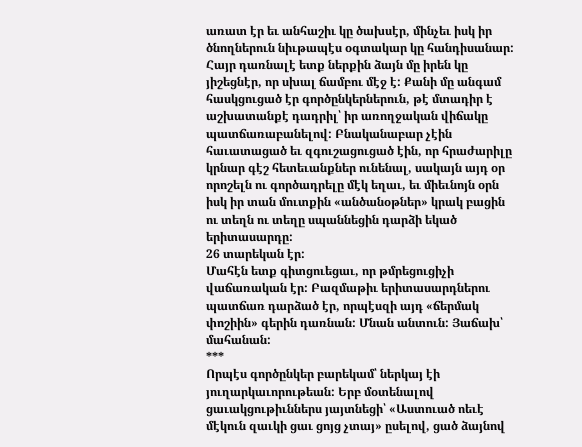առատ էր եւ անհաշիւ կը ծախսէր, մինչեւ իսկ իր ծնողներուն նիւթապէս օգտակար կը հանդիսանար:
Հայր դառնալէ ետք ներքին ձայն մը իրեն կը յիշեցնէր, որ սխալ ճամբու մէջ է: Քանի մը անգամ հասկցուցած էր գործընկերներուն, թէ մտադիր է աշխատանքէ դադրիլ՝ իր առողջական վիճակը պատճառաբանելով: Բնականաբար չէին հաւատացած եւ զգուշացուցած էին, որ հրաժարիլը կրնար գէշ հետեւանքներ ունենալ, սակայն այդ օր որոշելն ու գործադրելը մէկ եղաւ, եւ միեւնոյն օրն իսկ իր տան մուտքին «անծանօթներ» կրակ բացին ու տեղն ու տեղը սպաննեցին դարձի եկած երիտասարդը:
26 տարեկան էր:
Մահէն ետք գիտցուեցաւ, որ թմրեցուցիչի վաճառական էր: Բազմաթիւ երիտասարդներու պատճառ դարձած էր, որպէսզի այդ «ճերմակ փոշիին» գերին դառնան: Մնան անտուն: Յաճախ՝ մահանան:
***
Որպէս գործընկեր բարեկամ՝ ներկայ էի յուղարկաւորութեան: Երբ մօտենալով ցաւակցութիւններս յայտնեցի՝ «Աստուած ոեւէ մէկուն զաւկի ցաւ ցոյց չտայ» ըսելով, ցած ձայնով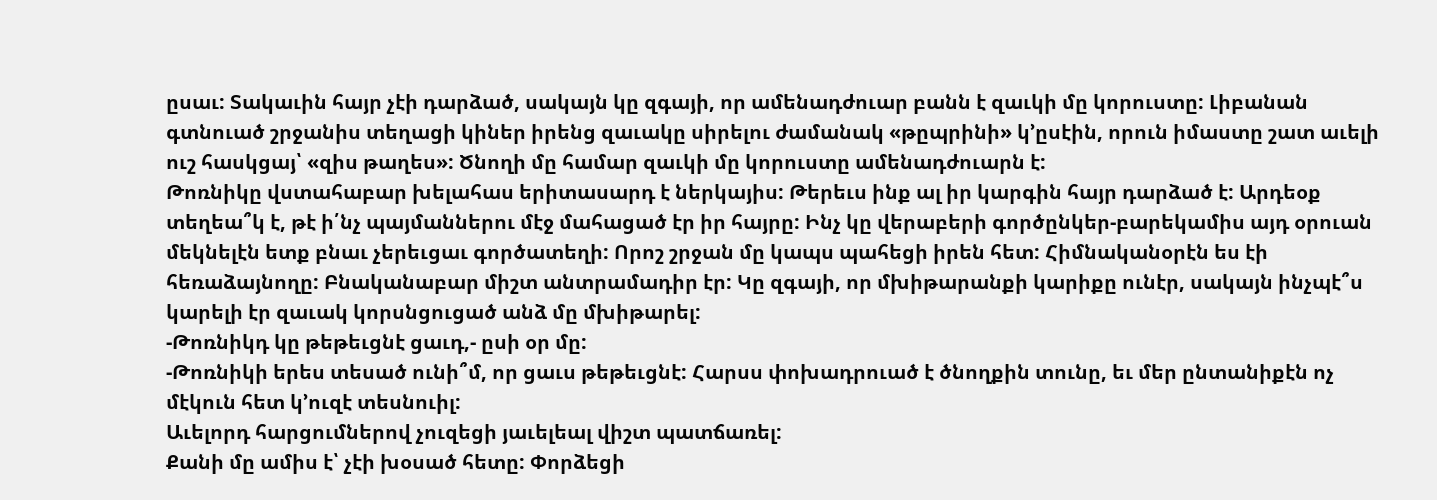ըսաւ: Տակաւին հայր չէի դարձած, սակայն կը զգայի, որ ամենադժուար բանն է զաւկի մը կորուստը: Լիբանան գտնուած շրջանիս տեղացի կիներ իրենց զաւակը սիրելու ժամանակ «թըպրինի» կ՚ըսէին, որուն իմաստը շատ աւելի ուշ հասկցայ՝ «զիս թաղես»: Ծնողի մը համար զաւկի մը կորուստը ամենադժուարն է:
Թոռնիկը վստահաբար խելահաս երիտասարդ է ներկայիս: Թերեւս ինք ալ իր կարգին հայր դարձած է: Արդեօք տեղեա՞կ է, թէ ի՛նչ պայմաններու մէջ մահացած էր իր հայրը: Ինչ կը վերաբերի գործընկեր-բարեկամիս այդ օրուան մեկնելէն ետք բնաւ չերեւցաւ գործատեղի: Որոշ շրջան մը կապս պահեցի իրեն հետ: Հիմնականօրէն ես էի հեռաձայնողը: Բնականաբար միշտ անտրամադիր էր: Կը զգայի, որ մխիթարանքի կարիքը ունէր, սակայն ինչպէ՞ս կարելի էր զաւակ կորսնցուցած անձ մը մխիթարել:
-Թոռնիկդ կը թեթեւցնէ ցաւդ,- ըսի օր մը:
-Թոռնիկի երես տեսած ունի՞մ, որ ցաւս թեթեւցնէ: Հարսս փոխադրուած է ծնողքին տունը, եւ մեր ընտանիքէն ոչ մէկուն հետ կ՚ուզէ տեսնուիլ:
Աւելորդ հարցումներով չուզեցի յաւելեալ վիշտ պատճառել:
Քանի մը ամիս է՝ չէի խօսած հետը: Փորձեցի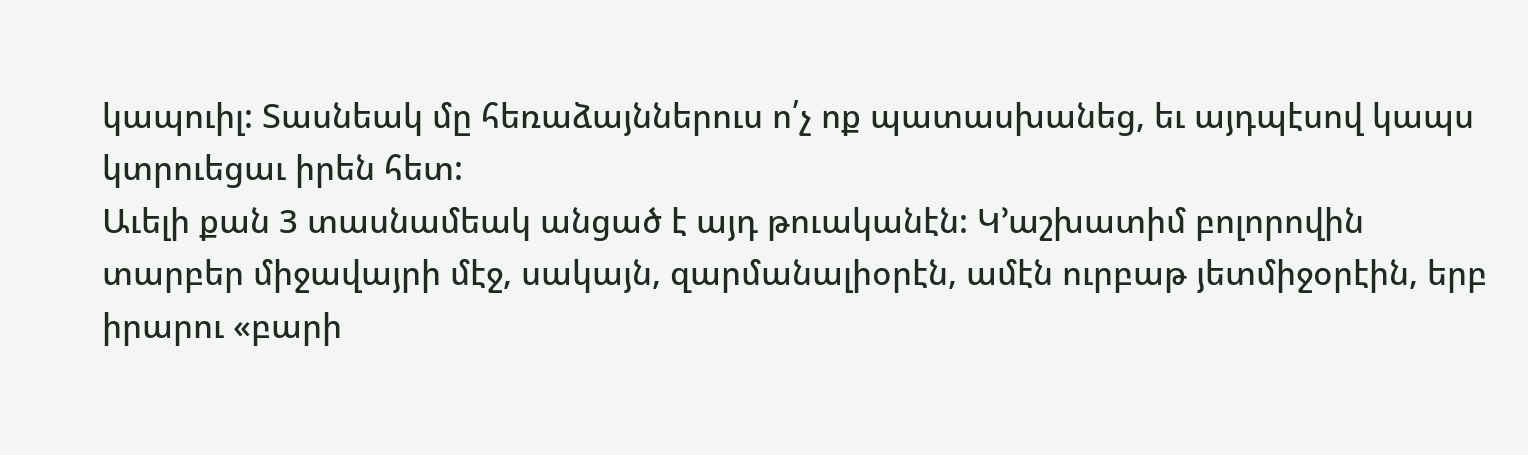կապուիլ: Տասնեակ մը հեռաձայններուս ո՛չ ոք պատասխանեց, եւ այդպէսով կապս կտրուեցաւ իրեն հետ:
Աւելի քան 3 տասնամեակ անցած է այդ թուականէն: Կ՚աշխատիմ բոլորովին տարբեր միջավայրի մէջ, սակայն, զարմանալիօրէն, ամէն ուրբաթ յետմիջօրէին, երբ իրարու «բարի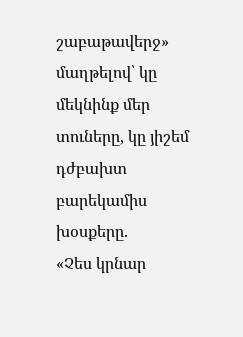շաբաթավերջ» մաղթելով՝ կը մեկնինք մեր տուները, կը յիշեմ դժբախտ բարեկամիս խօսքերը.
«Չես կրնար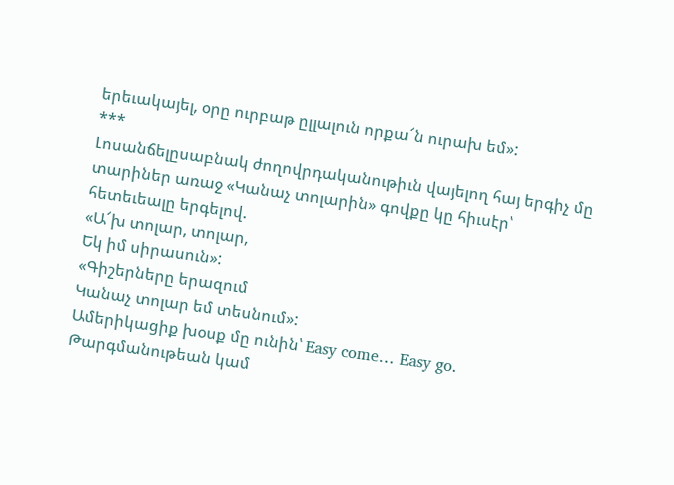երեւակայել, օրը ուրբաթ ըլլալուն որքա՜ն ուրախ եմ»:
***
Լոսանճելըսաբնակ ժողովրդականութիւն վայելող հայ երգիչ մը տարիներ առաջ «Կանաչ տոլարին» գովքը կը հիւսէր՝ հետեւեալը երգելով.
«Ա՜խ տոլար, տոլար,
Եկ իմ սիրասուն»:
«Գիշերները երազում
Կանաչ տոլար եմ տեսնում»:
Ամերիկացիք խօսք մը ունին՝ Easy come… Easy go.
Թարգմանութեան կամ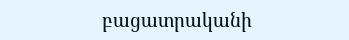բացատրականի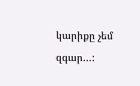կարիքը չեմ զգար…: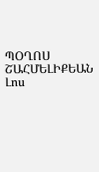ՊՕՂՈՍ ՇԱՀՄԵԼԻՔԵԱՆ
Լոս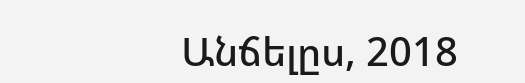Անճելըս, 2018